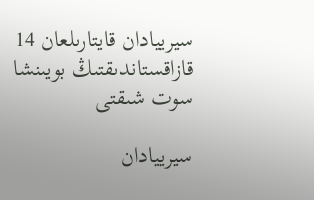سيرييادان قايتارىلعان 14 قازاقستاندىقتىڭ بويىنشا سوت شىقتى

سيرييادان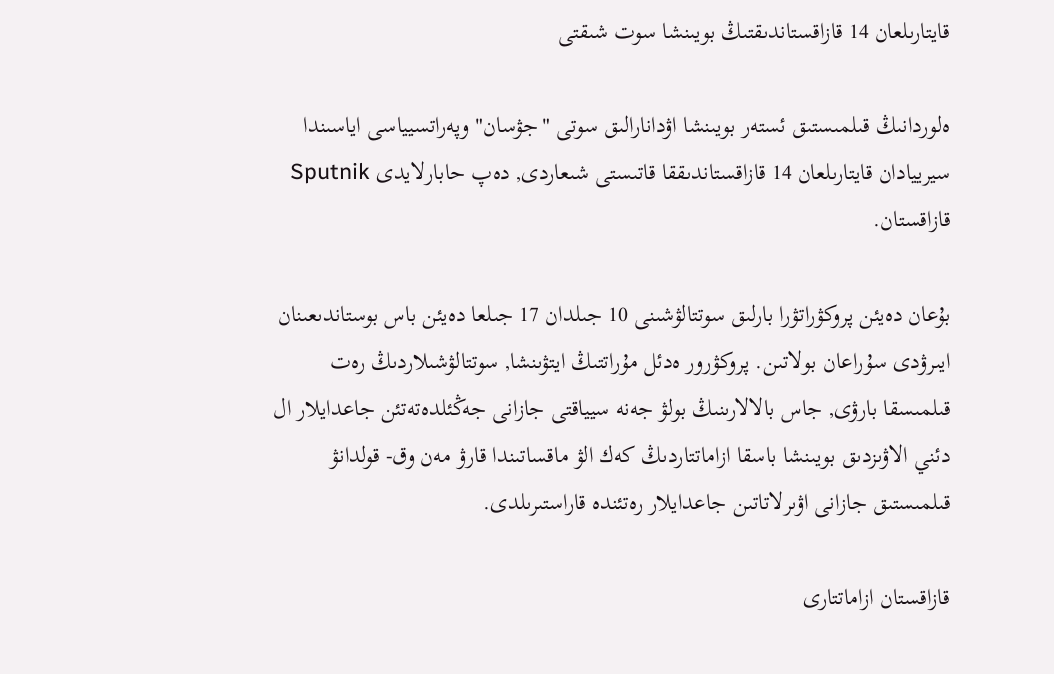قايتارىلعان 14 قازاقستاندىقتىڭ بويىنشا سوت شىقتى

ەلوردانىڭ قىلمىستىق ئستەر بويىنشا اۋدانارالىق سوتى "جۋسان" وپەراتسيياسى اياسىندا سيرييادان قايتارىلعان 14 قازاقستاندىققا قاتىستى شىعاردى, دەپ حابارلايدى Sputnik قازاقستان.

بۇعان دەيئن پروكۋراتۋرا بارلىق سوتتالۋشىنى 10 جىلدان 17 جىلعا دەيئن باس بوستاندىعىنان ايىرۋدى سۇراعان بولاتىن. پروكۋرور ەدئل مۇراتتىڭ ايتۋىنشا, سوتتالۋشىلاردىڭ رەت قىلمىسقا بارۋى, جاس بالالارىنىڭ بولۋ جەنە سيياقتى جازانى جەڭئلدەتەتئن جاعدايلار ال دئني الاۋىزدىق بويىنشا باسقا ازاماتتاردىڭ كەك الۋ ماقساتىندا قارۋ مەن وق- قولدانۋ قىلمىستىق جازانى اۋىرلاتاتىن جاعدايلار رەتئندە قاراستىرىلدى.

قازاقستان ازاماتتارى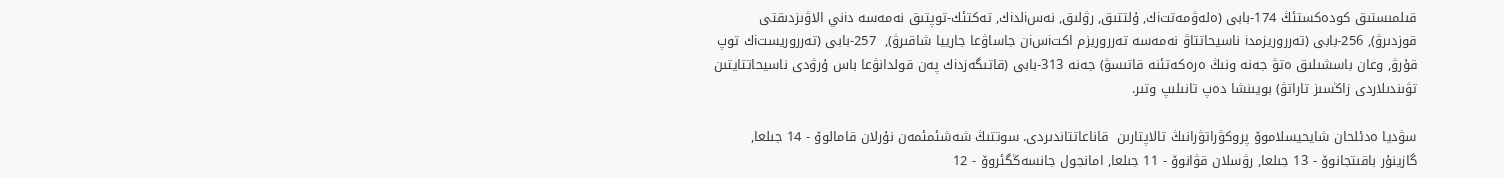قىلمىستىق كودەكستئڭ 174-بابى (ەلەۋمەتتiك, ۇلتتىق, رۋلىق, نەسiلدiك, تەكتئك-توپتىق نەمەسە دiني الاۋىزدىقتى قوزدىرۋ), 256-بابى (تەرروريزمدi ناسيحاتتاۋ نەمەسە تەرروريزم اكتiسiن جاساۋعا جارييا شاقىرۋ),  257-بابى (تەرروريستiك توپ قۇرۋ, وعان باسشىلىق ەتۋ جەنە ونىڭ ەرەكەتئنە قاتىسۋ) جەنە 313-بابى (قاتىگەزدiك پەن قولدانۋعا باس ۇرۋدى ناسيحاتتايتىن تۋىندىلاردى زاڭسىز تاراتۋ) بويىنشا دەپ تانىلىپ وتىر.

سۋديا ەدئلحان شايحيسلاموۆ پروكۋراتۋرانىڭ تالاپتارىن  قاناعاتتاندىردى. سوتتىڭ شەشئمئمەن نۇرلان قامالوۆ - 14 جىلعا,  گازينۇر باقىتجانوۆ - 13 جىلعا, رۋسلان قۋانوۆ - 11 جىلعا, امانجول جانسەڭگئروۆ - 12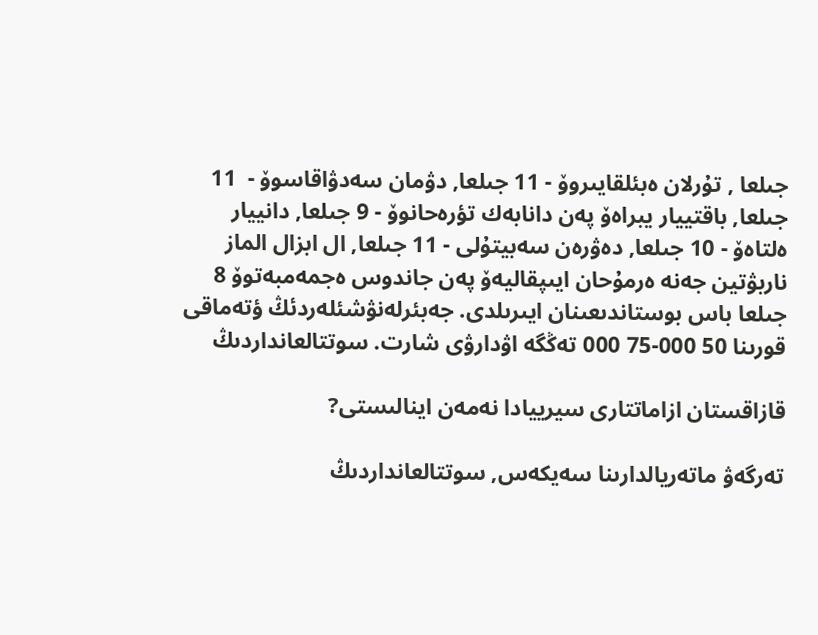جىلعا , تۇرلان ەبئلقايىروۆ - 11 جىلعا, دۋمان سەدۋاقاسوۆ -  11 جىلعا, باقتييار يبراەۆ پەن دانابەك تؤرەحانوۆ - 9 جىلعا, دانييار ەلتاەۆ - 10 جىلعا, دەۋرەن سەبيتۇلى - 11 جىلعا, ال ابزال الماز ناربۋتين جەنە ەرمۇحان ايىپقاليەۆ پەن جاندوس ەجمەمبەتوۆ 8 جىلعا باس بوستاندىعىنان ايىرىلدى. جەبئرلەنۋشئلەردئڭ ؤتەماقى قورىنا 50 000-75 000 تەڭگە اۋدارۋى شارت. سوتتالعانداردىڭ

قازاقستان ازاماتتارى سيرييادا نەمەن اينالىستى?

تەرگەۋ ماتەريالدارىنا سەيكەس, سوتتالعانداردىڭ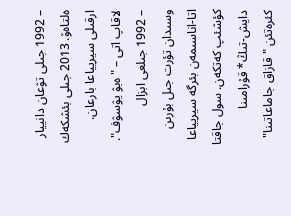– 1992 جىلى تۋعان دانييار ەلتاەۆ. 2013 جىلى بئشكەك ارقىلى سيريياعا بارعان. لاقاپ اتى – "ەبۋ يۋسۋف". – 1992 جىلعى ابزال وسىدان تؤرت جىل بۇرىن اتا-اناسىمەن بئرگە سيريياعا كؤشئپ كەتكەن. سول جاقتا دايش-تىڭ* قۇرامىنا كئرەتئن "قازاق جاماعاتىنا"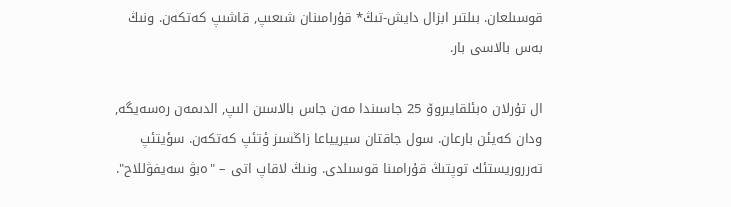قوسىلعان. بىلتىر ابزال دايش-تىڭ* قۇرامىنان شىعىپ, قاشىپ كەتكەن. ونىڭ بەس بالاسى بار.

ال تۇرلان ەبئلقايىروۆ 25 جاسىندا مەن جاس بالاسىن الىپ, الدىمەن رەسەيگە, ودان كەيئن بارعان. سول جاقتان سيريياعا زاڭسىز ؤتئپ كەتكەن. سؤيتئپ تەرروريستئك توپتىڭ قۇرامىنا قوسىلدى. ونىڭ لاقاپ اتى – "ەبۋ سەيفۋللاح".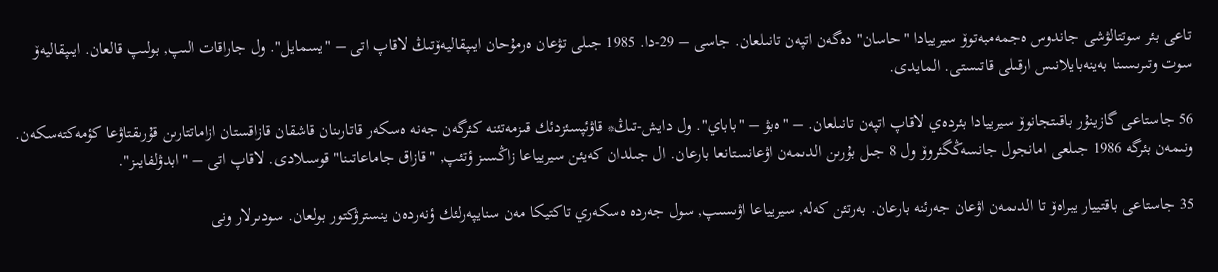تاعى بئر سوتتالۋشى جاندوس ەجمەمبەتوۆ سيرييادا "حاسان" دەگەن اتپەن تانىلعان. جاسى – 29-دا. 1985 جىلى تۋعان ەرمۇحان ايىپقاليەۆتىڭ لاقاپ اتى – "يسمايل". ول جاراقات الىپ, بولىپ قالعان. ايىپقاليەۆ سوت وتىرىسىنا بەينەبايلانىس ارقىلى قاتىستى. المايدى.

56 جاستاعى گازينۇر باقىتجانوۆ سيرييادا بئردەي لاقاپ اتپەن تانىلعان. – "ەبۋ – "باباي". ول دايش-تىڭ* قاۋئپسئزدئك قىزمەتئنە كئرگەن جەنە ەسكەر قاتارىنان قاشقان قازاقستان ازاماتتارىن قۇرىقتاۋعا كؤمەكتەسكەن. ونىمەن بئرگە 1986 جىلعى امانجول جانسەڭگئروۆ ول 8 جىل بۇرىن الدىمەن اۋعانستانعا بارعان. ال جىلدان كەيئن سيريياعا زاڭسىز ؤتئپ, "قازاق جاماعاتىنا" قوسىلادى. لاقاپ اتى – "ابدۋلفايىز".

35 جاستاعى باقتييار يبراەۆ تا الدىمەن اۋعان جەرئنە بارعان. بەرتئن كەلە, سيريياعا اۋىسىپ, سول جەردە ەسكەري تاكتيكا مەن سنايپەرلئك ؤنەردەن ينسترۋكتور بولعان. سودىرلار ونى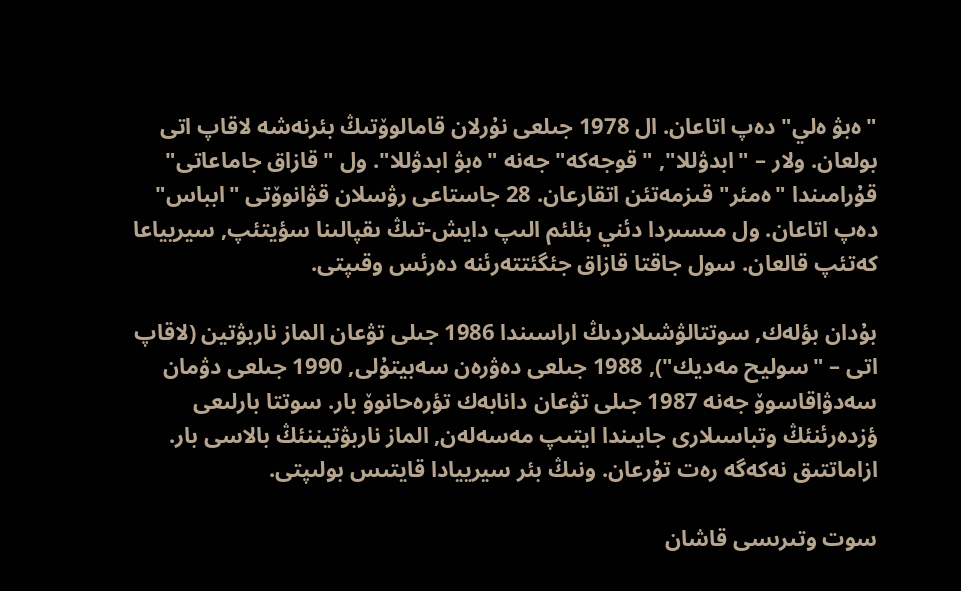"ەبۋ ەلي" دەپ اتاعان. ال 1978 جىلعى نۇرلان قامالوۆتىڭ بئرنەشە لاقاپ اتى بولعان. ولار – "ابدۋللا", "قوجەكە" جەنە "ەبۋ ابدۋللا". ول "قازاق جاماعاتى" قۇرامىندا "ەمئر" قىزمەتئن اتقارعان. 28 جاستاعى رۋسلان قۋانوۆتى "ابباس" دەپ اتاعان. ول مىسىردا دئني بئلئم الىپ دايش-تىڭ ىقپالىنا سؤيتئپ, سيريياعا كەتئپ قالعان. سول جاقتا قازاق جئگئتتەرئنە دەرئس وقىپتى.

بۇدان بؤلەك, سوتتالۋشىلاردىڭ اراسىندا 1986 جىلى تۋعان الماز ناربۋتين (لاقاپ اتى – "سوليح مەديك"), 1988 جىلعى دەۋرەن سەبيتۇلى, 1990 جىلعى دۋمان سەدۋاقاسوۆ جەنە 1987 جىلى تۋعان دانابەك تؤرەحانوۆ بار. سوتتا بارلىعى ؤزدەرئنئڭ وتباسىلارى جايىندا ايتىپ مەسەلەن, الماز ناربۋتيننئڭ بالاسى بار. ازاماتتىق نەكەگە رەت تۇرعان. ونىڭ بئر سيرييادا قايتىس بولىپتى.

سوت وتىرىسى قاشان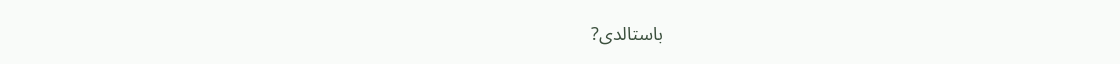باستالدى?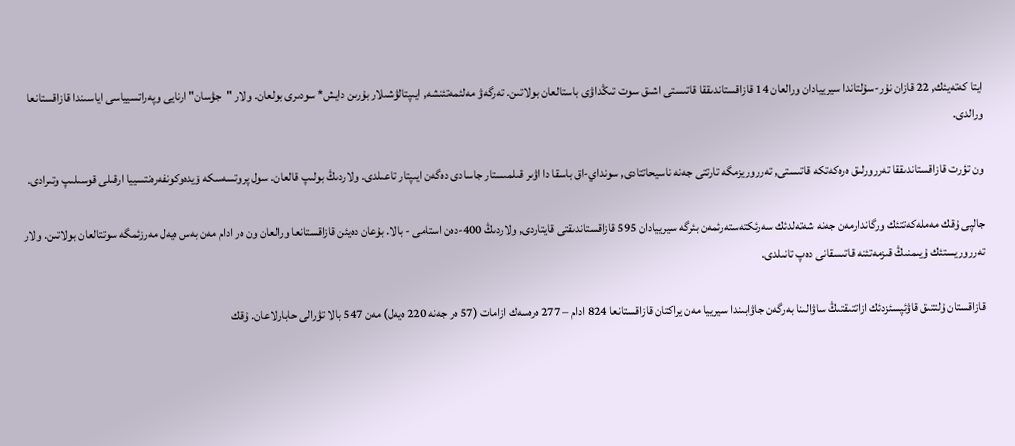ايتا كەتەيئك, 22 قازان نۇر-سۇلتاندا سيرييادان ورالعان 14 قازاقستاندىققا قاتىستى اشىق سوت تىڭداۋى باستالعان بولاتىن. تەرگەۋ مەلئمەتئنشە, ايىپتالۋشىلار بۇرىن دايش* سودىرى بولعان. ولار "جۋسان" ارنايى وپەراتسيياسى اياسىندا قازاقستانعا ورالدى.

ون تؤرت قازاقستاندىققا تەررورلىق ەرەكەتكە قاتىستى, تەرروريزمگە تارتتى جەنە ناسيحاتتادى, سونداي-اق باسقا دا اۋىر قىلمىستار جاسادى دەگەن ايىپتار تاعىلدى. ولاردىڭ بولىپ قالعان. سول پروتسەسكە ۆيدەوكونفەرەنتسييا ارقىلى قوسىلىپ وتىرادى.

جالپى ۇقك مەملەكەتتئك ورگاندارمەن جەنە شەتەلدئك سەرئكتەستەرئمەن بئرگە سيرييادان 595 قازاقستاندىقتى قايتاردى, ولاردىڭ 400-دەن استامى - بالا. بۇعان دەيئن قازاقستانعا ورالعان ون ەر ادام مەن بەس ەيەل مەرزئمگە سوتتالعان بولاتىن. ولار تەرروريستئك ۇيىمنىڭ قىزمەتئنە قاتىسقانى دەپ تانىلدى.

قازاقستان ۇلتتىق قاۋئپسئزدئك ازاتتىقتىڭ ساۋالىنا بەرگەن جاۋابىندا سيرييا مەن يراكتان قازاقستانعا 824 ادام – 277 ەرەسەك ازامات (57 ەر جەنە 220 ەيەل) مەن 547 بالا تۋرالى حابارلاعان. ۇقك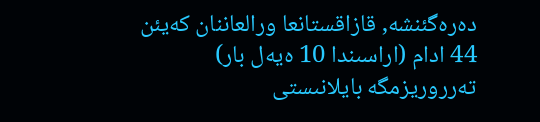دەرەگئنشە, قازاقستانعا ورالعاننان كەيئن 44 ادام (اراسىندا 10 ەيەل بار) تەرروريزمگە بايلانىستى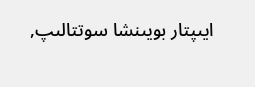ايىپتار بويىنشا سوتتالىپ,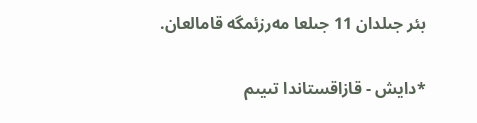بئر جىلدان 11 جىلعا مەرزئمگە قامالعان.

*دايش - قازاقستاندا تىيىم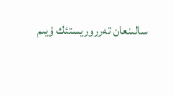سالىنعان تەرروريستئك ۇيىم